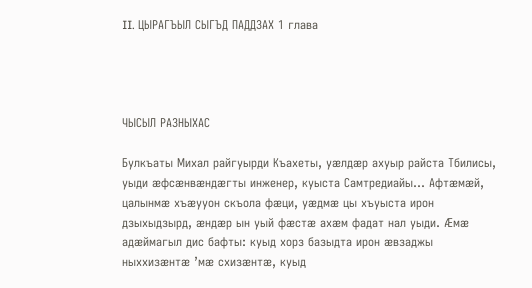II. ЦЫРАГЪЫЛ СЫГЪД ПАДДЗАХ 1 глава




ЧЫСЫЛ РАЗНЫХАС

Булкъаты Михал райгуырди Къахеты, уæлдæр ахуыр райста Тбилисы, уыди æфсæнвæндæгты инженер, куыста Самтредиайы... Афтæмæй, цалынмæ хъæууон скъола фæци, уæдмæ цы хъуыста ирон дзыхыдзырд, æндæр ын уый фæстæ ахæм фадат нал уыди. Æмæ адæймагыл дис бафты: куыд хорз базыдта ирон æвзаджы ныххизæнтæ ’мæ схизæнтæ, куыд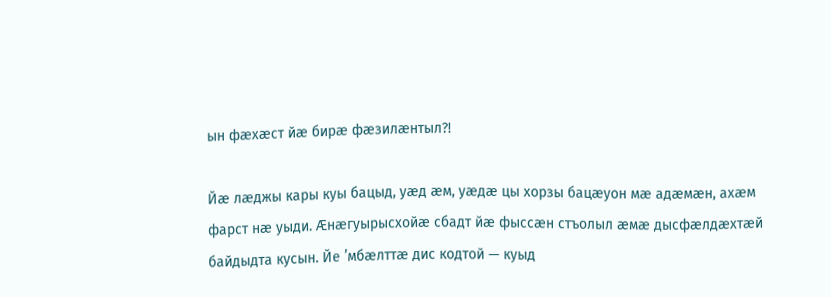ын фæхæст йæ бирæ фæзилæнтыл?!

Йæ лæджы кары куы бацыд, уæд æм, уæдæ цы хорзы бацæуон мæ адæмæн, ахæм фарст нæ уыди. Æнæгуырысхойæ сбадт йæ фыссæн стъолыл æмæ дысфæлдæхтæй байдыдта кусын. Йе ’мбæлттæ дис кодтой — куыд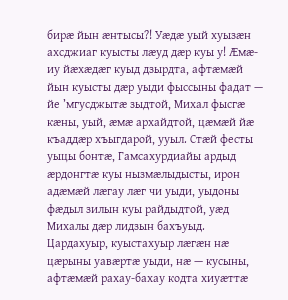бирæ йын æнтысы?! Уæдæ уый хуызæн ахсджиаг куысты лæуд дæр куы у! Æмæ-иу йæхæдæг куыд дзырдта, афтæмæй йын куысты дæр уыди фыссыны фадат — йе ’мгусджытæ зыдтой, Михал фысгæ кæны, уый, æмæ архайдтой, цæмæй йæ къаддæр хъыгдарой, ууыл. Стæй фесты уыцы бонтæ, Гамсахурдиайы ардыд æрдонгтæ куы нызмæлыдысты, ирон адæмæй лæгау лæг чи уыди, уыдоны фæдыл зилын куы райдыдтой, уæд Михалы дæр лидзын бахъуыд. Цардахуыр, куыстахуыр лæгæн нæ цæрыны уавæртæ уыди, нæ — кусыны, афтæмæй рахау-бахау кодта хиуæттæ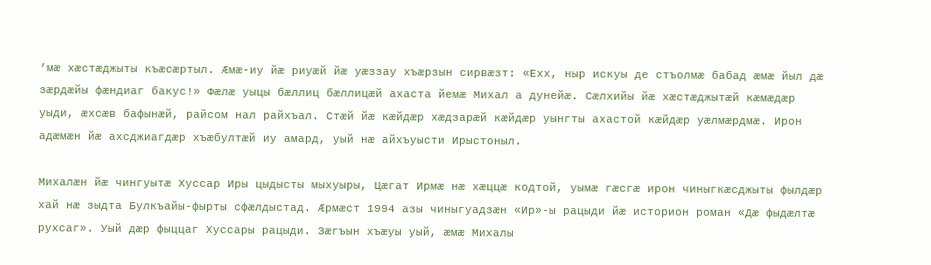’мæ хæстæджыты къæсæртыл. Æмæ-иу йæ риуæй йæ уæззау хъæрзын сирвæзт: «Ехх, ныр искуы де стъолмæ бабад æмæ йыл дæ зæрдæйы фæндиаг бакус!» Фæлæ уыцы бæллиц бæллицæй ахаста йемæ Михал а дунейæ. Сæлхийы йæ хæстæджытæй кæмæдæр уыди, æхсæв бафынæй, райсом нал райхъал. Стæй йæ кæйдæр хæдзарæй кæйдæр уынгты ахастой кæйдæр уæлмæрдмæ. Ирон адæмæн йæ ахсджиагдæр хъæбултæй иу амард, уый нæ айхъуысти Ирыстоныл.

Михалæн йæ чингуытæ Хуссар Иры цыдысты мыхуыры, Цæгат Ирмæ нæ хæццæ кодтой, уымæ гæсгæ ирон чиныгкæсджыты фылдæр хай нæ зыдта Булкъайы-фырты сфæлдыстад. Æрмæст 1994 азы чиныгуадзæн «Ир»-ы рацыди йæ историон роман «Дæ фыдæлтæ рухсаг». Уый дæр фыццаг Хуссары рацыди. Зæгъын хъæуы уый, æмæ Михалы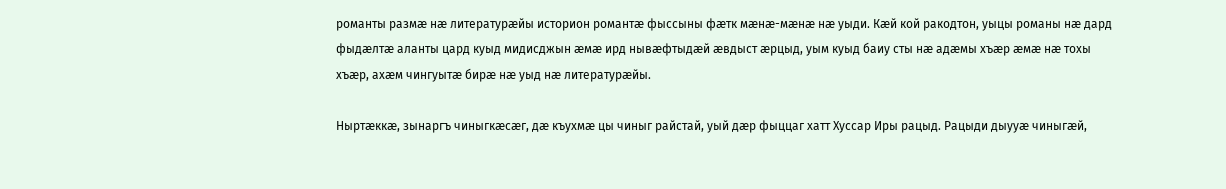романты размæ нæ литературæйы историон романтæ фыссыны фæтк мæнæ-мæнæ нæ уыди. Кæй кой ракодтон, уыцы романы нæ дард фыдæлтæ аланты цард куыд мидисджын æмæ ирд нывæфтыдæй æвдыст æрцыд, уым куыд баиу сты нæ адæмы хъæр æмæ нæ тохы хъæр, ахæм чингуытæ бирæ нæ уыд нæ литературæйы.

Ныртæккæ, зынаргъ чиныгкæсæг, дæ къухмæ цы чиныг райстай, уый дæр фыццаг хатт Хуссар Иры рацыд. Рацыди дыууæ чиныгæй,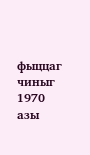фыццаг чиныг 1970 азы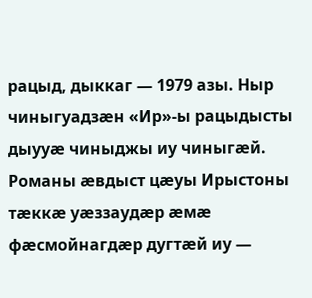рацыд, дыккаг — 1979 азы. Ныр чиныгуадзæн «Ир»-ы рацыдысты дыууæ чиныджы иу чиныгæй. Романы æвдыст цæуы Ирыстоны тæккæ уæззаудæр æмæ фæсмойнагдæр дугтæй иу —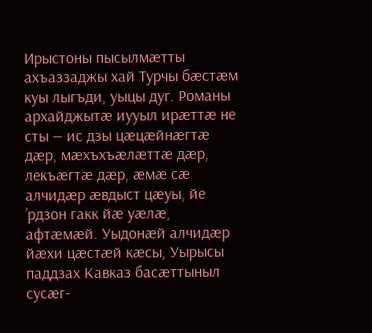Ирыстоны пысылмæтты ахъаззаджы хай Турчы бæстæм куы лыгъди, уыцы дуг. Романы архайджытæ иууыл ирæттæ не сты — ис дзы цæцæйнæгтæ дæр, мæхъхъæлæттæ дæр, лекъæгтæ дæр, æмæ сæ алчидæр æвдыст цæуы, йе ’рдзон гакк йæ уæлæ, афтæмæй. Уыдонæй алчидæр йæхи цæстæй кæсы, Уырысы паддзах Кавказ басæттыныл сусæг-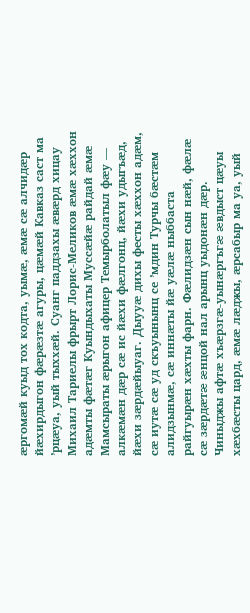æргомæй куыд тох кодта, уымæ, æмæ сæ алчидæр йæхирдыгон фæрæзтæ агуры, цæмæй Кавказ саст ма ’рцæуа, уый тыххæй. Суанг паддзахы æвæрд хицау Михаил Тариелы фрырт Лорис-Меликов æмæ хæххон адæмты фæтæг Куындыхаты Муссæйæ райдай æмæ Мамсыраты æрыгон афицер Темырболатыл фæу — алкæмæн дæр сæ ис йæхи фæлгонц, йæхи удыгъæд, йæхи зæрдæйыуаг. Дыууæ дихы фесты хæххон адæм, сæ иутæ сæ уд скъуынынц се ’мдин Турчы бæстæм алидзынмæ, сæ иннæты йæ уæлæ ныббаста райгуырæн хæхты фарн. Фæлидзæн сын нæй, фæлæ сæ зæрдæтæ æнцой нал арынц уыдонæн дæр. Чиныджы афтæ хъæрзгæ-уынæргъгæ æвдыст цæуы хæхбæсты цард, æмæ лæджы, æрсабыр ма уа, уый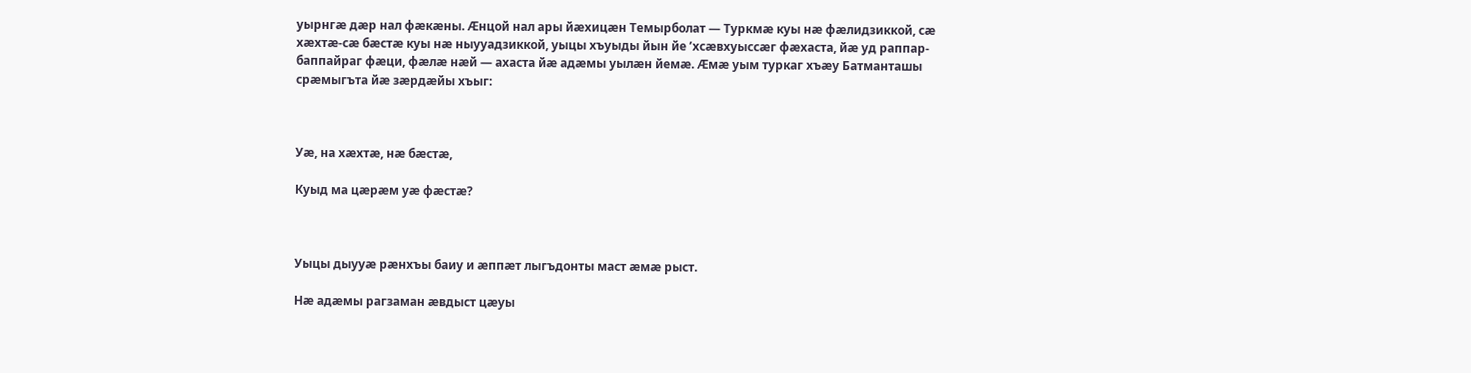уырнгæ дæр нал фæкæны. Æнцой нал ары йæхицæн Темырболат — Туркмæ куы нæ фæлидзиккой, сæ хæхтæ-сæ бæстæ куы нæ ныууадзиккой, уыцы хъуыды йын йе ’хсæвхуыссæг фæхаста, йæ уд раппар-баппайраг фæци, фæлæ нæй — ахаста йæ адæмы уылæн йемæ. Æмæ уым туркаг хъæу Батманташы срæмыгъта йæ зæрдæйы хъыг:



Уæ, на хæхтæ, нæ бæстæ,

Куыд ма цæрæм уæ фæстæ?



Уыцы дыууæ рæнхъы баиу и æппæт лыгъдонты маст æмæ рыст.

Нæ адæмы рагзаман æвдыст цæуы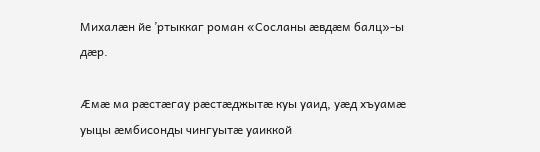Михалæн йе ’ртыккаг роман «Сосланы æвдæм балц»-ы дæр.

Æмæ ма рæстæгау рæстæджытæ куы уаид, уæд хъуамæ уыцы æмбисонды чингуытæ уаиккой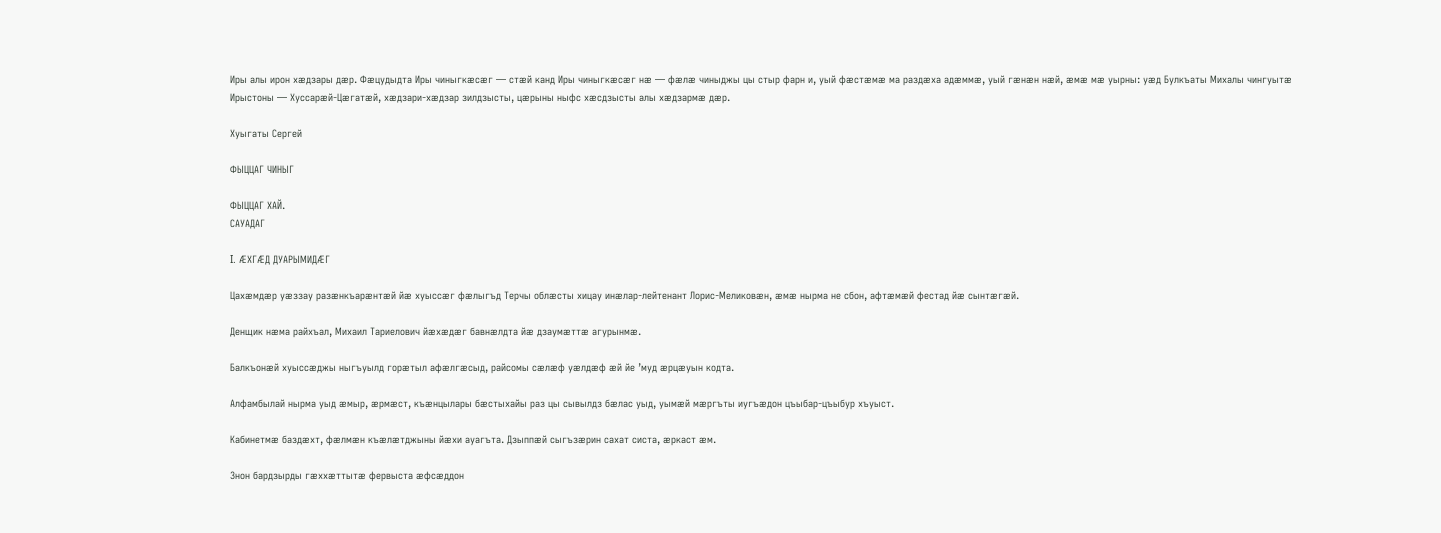Иры алы ирон хæдзары дæр. Фæцудыдта Иры чиныгкæсæг — стæй канд Иры чиныгкæсæг нæ — фæлæ чиныджы цы стыр фарн и, уый фæстæмæ ма раздæха адæммæ, уый гæнæн нæй, æмæ мæ уырны: уæд Булкъаты Михалы чингуытæ Ирыстоны — Хуссарæй-Цæгатæй, хæдзари-хæдзар зилдзысты, цæрыны ныфс хæсдзысты алы хæдзармæ дæр.

Хуыгаты Сергей

ФЫЦЦАГ ЧИНЫГ

ФЫЦЦАГ ХАЙ.
САУАДАГ

I. ÆХГÆД ДУАРЫМИДÆГ

Цахæмдæр уæззау разæнкъарæнтæй йæ хуыссæг фæлыгъд Терчы облæсты хицау инæлар-лейтенант Лорис-Меликовæн, æмæ нырма не сбон, афтæмæй фестад йæ сынтæгæй.

Денщик нæма райхъал, Михаил Тариелович йæхæдæг бавнæлдта йæ дзаумæттæ агурынмæ.

Балкъонæй хуыссæджы ныгъуылд горæтыл афæлгæсыд, райсомы сæлæф уæлдæф æй йе ’муд æрцæуын кодта.

Алфамбылай нырма уыд æмыр, æрмæст, къæнцылары бæстыхайы раз цы сывылдз бæлас уыд, уымæй мæргъты иугъæдон цъыбар-цъыбур хъуыст.

Кабинетмæ баздæхт, фæлмæн къæлæтджыны йæхи ауагъта. Дзыппæй сыгъзæрин сахат систа, æркаст æм.

Знон бардзырды гæххæттытæ фервыста æфсæддон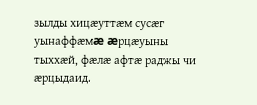зылды хицæуттæм сусæг уынаффæмæ æрцæуыны тыххæй, фæлæ афтæ раджы чи æрцыдаид.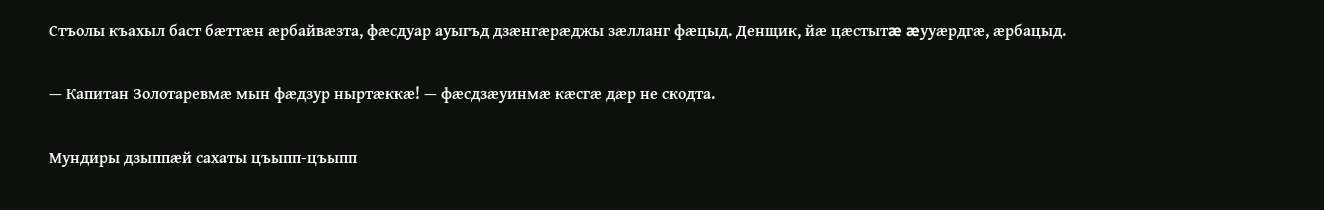Стъолы къахыл баст бæттæн æрбайвæзта, фæсдуар ауыгъд дзæнгæрæджы зæлланг фæцыд. Денщик, йæ цæстытæ æууæрдгæ, æрбацыд.

— Капитан Золотаревмæ мын фæдзур ныртæккæ! — фæсдзæуинмæ кæсгæ дæр не скодта.

Мундиры дзыппæй сахаты цъыпп-цъыпп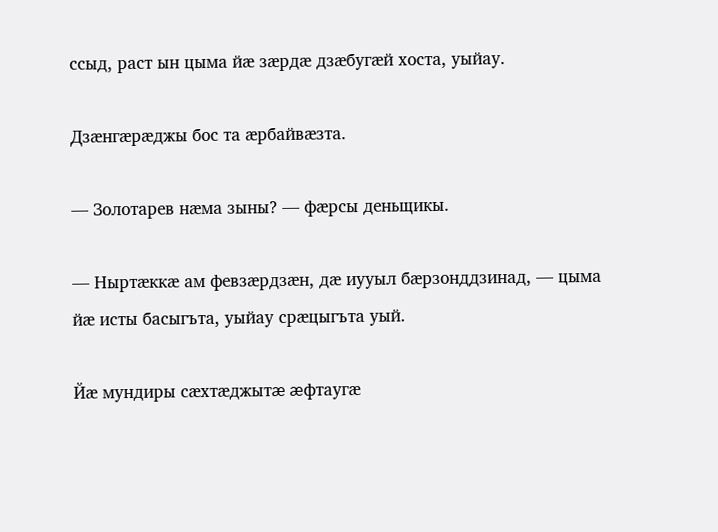ссыд, раст ын цыма йæ зæрдæ дзæбугæй хоста, уыйау.

Дзæнгæрæджы бос та æрбайвæзта.

— Золотарев нæма зыны? — фæрсы деньщикы.

— Ныртæккæ ам февзæрдзæн, дæ иууыл бæрзонддзинад, — цыма йæ исты басыгъта, уыйау срæцыгъта уый.

Йæ мундиры сæхтæджытæ æфтаугæ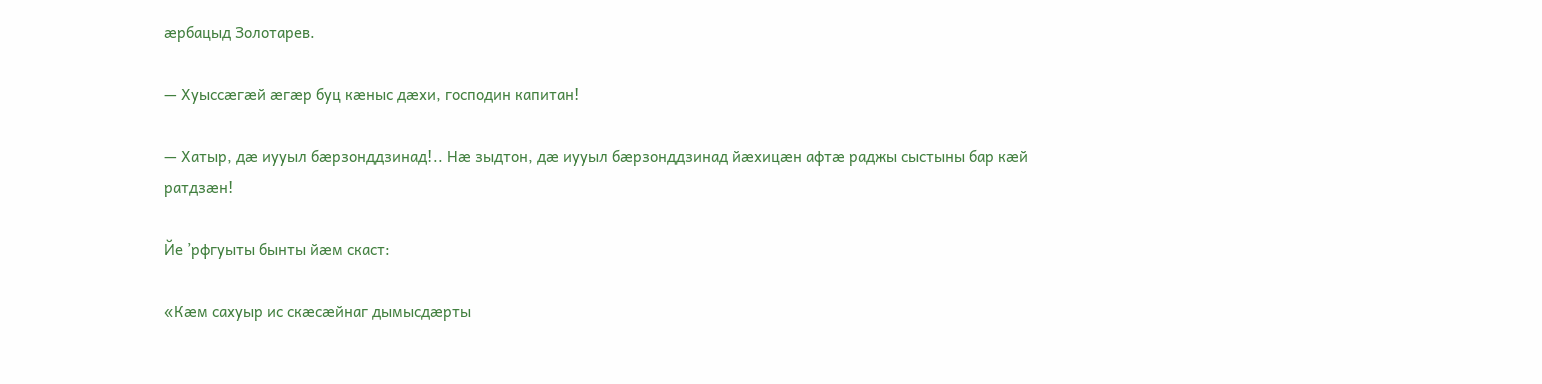æрбацыд Золотарев.

— Хуыссæгæй æгæр буц кæныс дæхи, господин капитан!

— Хатыр, дæ иууыл бæрзонддзинад!.. Нæ зыдтон, дæ иууыл бæрзонддзинад йæхицæн афтæ раджы сыстыны бар кæй ратдзæн!

Йе ’рфгуыты бынты йæм скаст:

«Кæм сахуыр ис скæсæйнаг дымысдæрты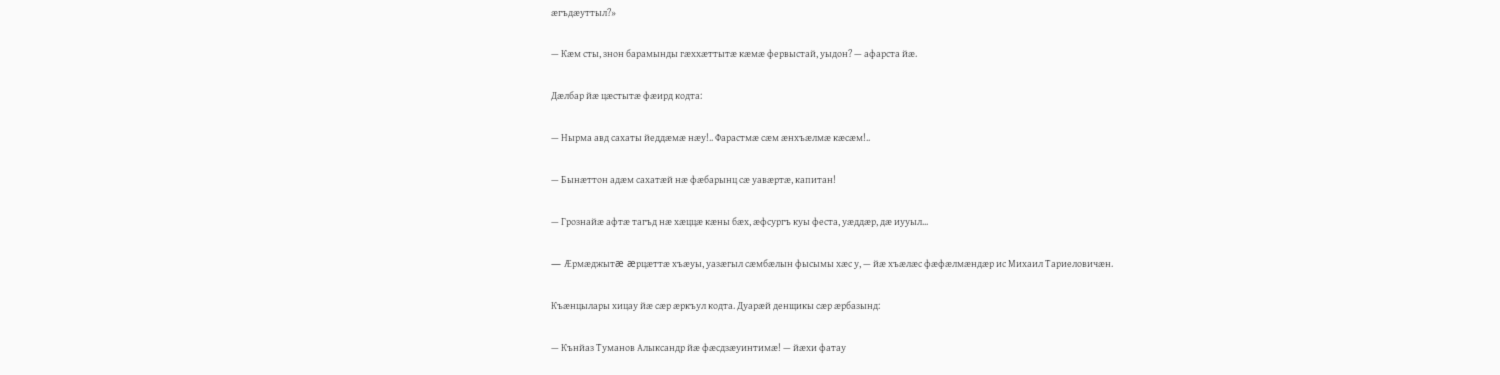æгъдæуттыл?»

— Кæм сты, знон барамынды гæххæттытæ кæмæ фервыстай, уыдон? — афарста йæ.

Дæлбар йæ цæстытæ фæирд кодта:

— Нырма авд сахаты йеддæмæ нæу!.. Фарастмæ сæм æнхъæлмæ кæсæм!..

— Бынæттон адæм сахатæй нæ фæбарынц сæ уавæртæ, капитан!

— Грознайæ афтæ тагъд нæ хæццæ кæны бæх, æфсургъ куы феста, уæддæр, дæ иууыл...

— Æрмæджытæ æрцæттæ хъæуы, уазæгыл сæмбæлын фысымы хæс у, — йæ хъæлæс фæфæлмæндæр ис Михаил Тариеловичæн.

Къæнцылары хицау йæ сæр æркъул кодта. Дуарæй денщикы сæр æрбазынд:

— Кънйаз Туманов Алыксандр йæ фæсдзæуинтимæ! — йæхи фатау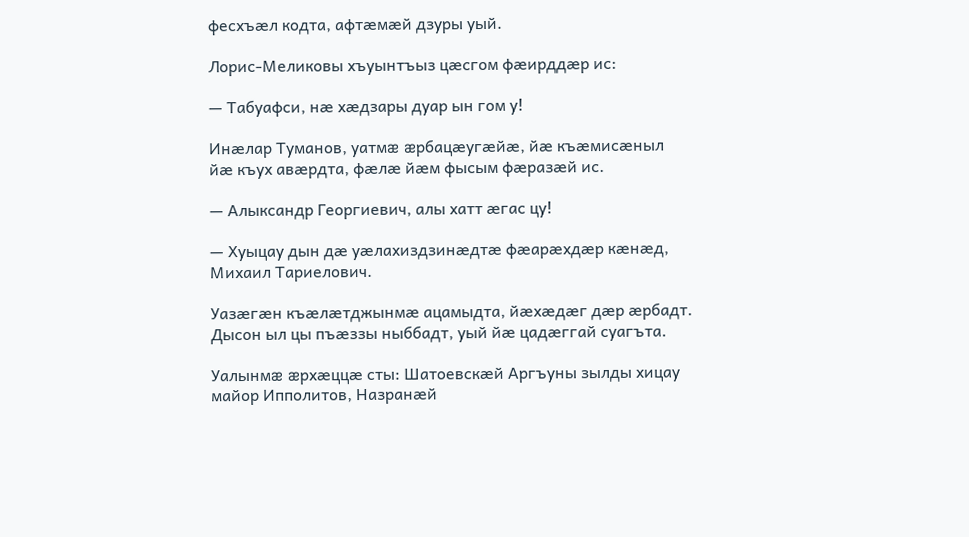фесхъæл кодта, афтæмæй дзуры уый.

Лорис-Меликовы хъуынтъыз цæсгом фæирддæр ис:

— Табуафси, нæ хæдзары дуар ын гом у!

Инæлар Туманов, уатмæ æрбацæугæйæ, йæ къæмисæныл йæ къух авæрдта, фæлæ йæм фысым фæразæй ис.

— Алыксандр Георгиевич, алы хатт æгас цу!

— Хуыцау дын дæ уæлахиздзинæдтæ фæарæхдæр кæнæд, Михаил Тариелович.

Уазæгæн къæлæтджынмæ ацамыдта, йæхæдæг дæр æрбадт. Дысон ыл цы пъæззы ныббадт, уый йæ цадæггай суагъта.

Уалынмæ æрхæццæ сты: Шатоевскæй Аргъуны зылды хицау майор Ипполитов, Назранæй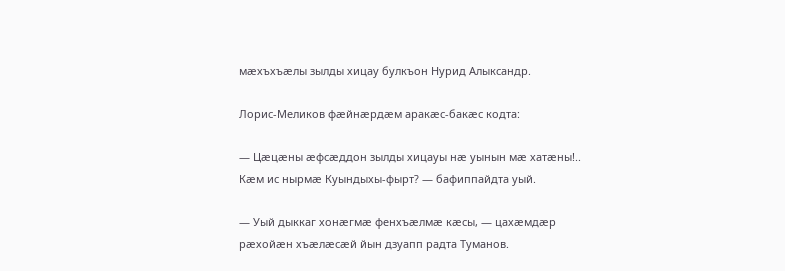мæхъхъæлы зылды хицау булкъон Нурид Алыксандр.

Лорис-Меликов фæйнæрдæм аракæс-бакæс кодта:

— Цæцæны æфсæддон зылды хицауы нæ уынын мæ хатæны!.. Кæм ис нырмæ Куындыхы-фырт? — бафиппайдта уый.

— Уый дыккаг хонæгмæ фенхъæлмæ кæсы, — цахæмдæр рæхойæн хъæлæсæй йын дзуапп радта Туманов.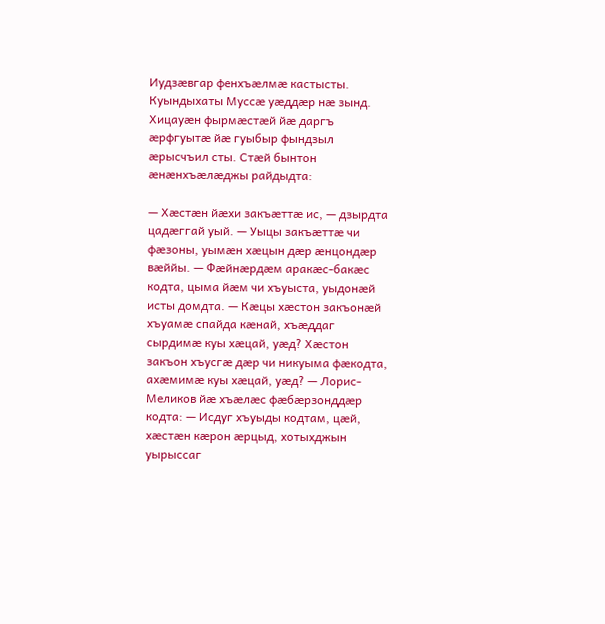Иудзæвгар фенхъæлмæ кастысты. Куындыхаты Муссæ уæддæр нæ зынд. Хицауæн фырмæстæй йæ даргъ æрфгуытæ йæ гуыбыр фындзыл æрысчъил сты. Стæй бынтон æнæнхъæлæджы райдыдта:

— Хæстæн йæхи закъæттæ ис, — дзырдта цадæггай уый. — Уыцы закъæттæ чи фæзоны, уымæн хæцын дæр æнцондæр вæййы. — Фæйнæрдæм аракæс-бакæс кодта, цыма йæм чи хъуыста, уыдонæй исты домдта. — Кæцы хæстон закъонæй хъуамæ спайда кæнай, хъæддаг сырдимæ куы хæцай, уæд? Хæстон закъон хъусгæ дæр чи никуыма фæкодта, ахæмимæ куы хæцай, уæд? — Лорис-Меликов йæ хъæлæс фæбæрзонддæр кодта: — Исдуг хъуыды кодтам, цæй, хæстæн кæрон æрцыд, хотыхджын уырыссаг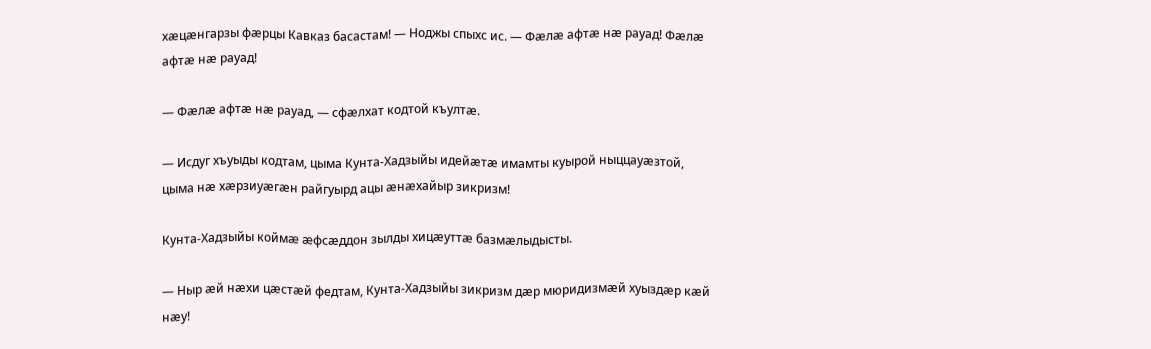хæцæнгарзы фæрцы Кавказ басастам! — Ноджы спыхс ис. — Фæлæ афтæ нæ рауад! Фæлæ афтæ нæ рауад!

— Фæлæ афтæ нæ рауад, — сфæлхат кодтой къултæ.

— Исдуг хъуыды кодтам, цыма Кунта-Хадзыйы идейæтæ имамты куырой ныццауæзтой, цыма нæ хæрзиуæгæн райгуырд ацы æнæхайыр зикризм!

Кунта-Хадзыйы коймæ æфсæддон зылды хицæуттæ базмæлыдысты.

— Ныр æй нæхи цæстæй федтам, Кунта-Хадзыйы зикризм дæр мюридизмæй хуыздæр кæй нæу!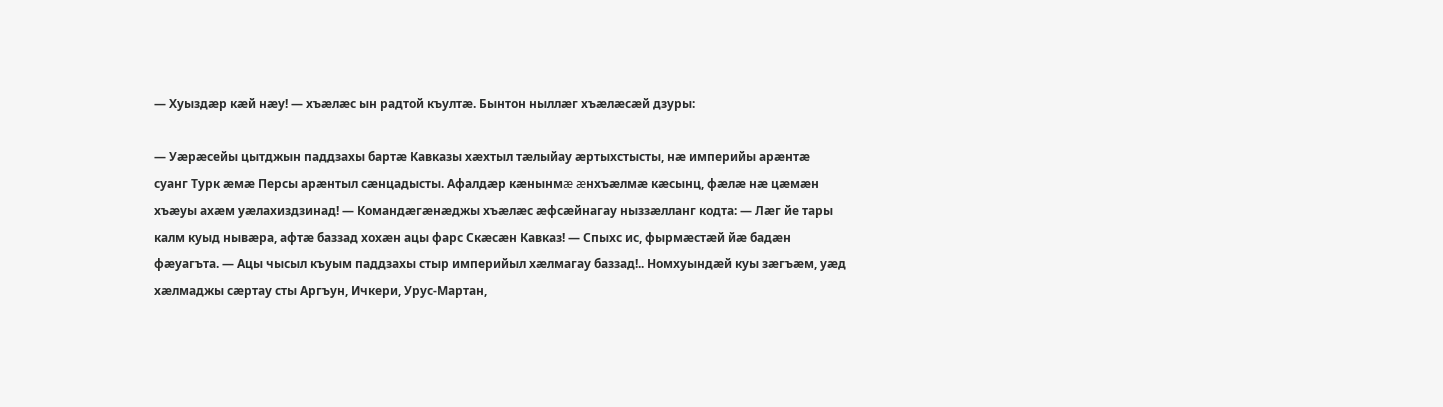— Хуыздæр кæй нæу! — хъæлæс ын радтой къултæ. Бынтон ныллæг хъæлæсæй дзуры:

— Уæрæсейы цытджын паддзахы бартæ Кавказы хæхтыл тæлыйау æртыхстысты, нæ империйы арæнтæ суанг Турк æмæ Персы арæнтыл сæнцадысты. Афалдæр кæнынмæ æнхъæлмæ кæсынц, фæлæ нæ цæмæн хъæуы ахæм уæлахиздзинад! — Командæгæнæджы хъæлæс æфсæйнагау ныззæлланг кодта: — Лæг йе тары калм куыд нывæра, афтæ баззад хохæн ацы фарс Скæсæн Кавказ! — Спыхс ис, фырмæстæй йæ бадæн фæуагъта. — Ацы чысыл къуым паддзахы стыр империйыл хæлмагау баззад!.. Номхуындæй куы зæгъæм, уæд хæлмаджы сæртау сты Аргъун, Ичкери, Урус-Мартан,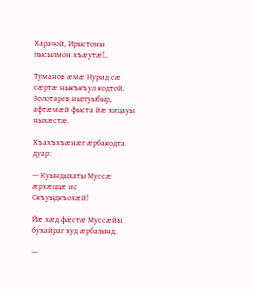Харачой, Ирыстоны пысылмон хъæутæ!..

Туманов æмæ Нурид сæ сæртæ ныкъкъул кодтой. Золотарев ныггуыбыр, афтæмæй фыста йæ хицауы ныхæстæ.

Хъахъхъæнæг æрбакодта дуар:

— Куындыхаты Муссæ æрхæццæ ис Скъуыдкъохæй!

Йæ хæд фæстæ Муссæйы бухайраг худ æрбазынд.

—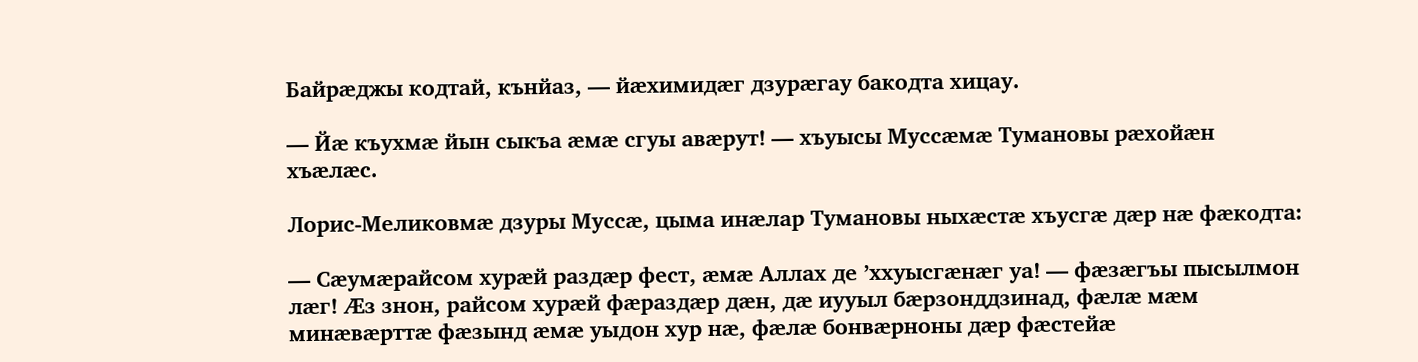Байрæджы кодтай, кънйаз, — йæхимидæг дзурæгау бакодта хицау.

— Йæ къухмæ йын сыкъа æмæ сгуы авæрут! — хъуысы Муссæмæ Тумановы рæхойæн хъæлæс.

Лорис-Меликовмæ дзуры Муссæ, цыма инæлар Тумановы ныхæстæ хъусгæ дæр нæ фæкодта:

— Сæумæрайсом хурæй раздæр фест, æмæ Аллах де ’ххуысгæнæг уа! — фæзæгъы пысылмон лæг! Æз знон, райсом хурæй фæраздæр дæн, дæ иууыл бæрзонддзинад, фæлæ мæм минæвæрттæ фæзынд æмæ уыдон хур нæ, фæлæ бонвæрноны дæр фæстейæ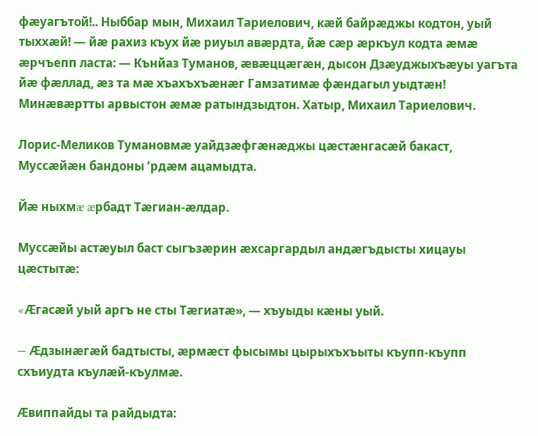фæуагътой!.. Ныббар мын, Михаил Тариелович, кæй байрæджы кодтон, уый тыххæй! — йæ рахиз къух йæ риуыл авæрдта, йæ сæр æркъул кодта æмæ æрчъепп ласта: — Кънйаз Туманов, æвæццæгæн, дысон Дзæуджыхъæуы уагъта йæ фæллад, æз та мæ хъахъхъæнæг Гамзатимæ фæндагыл уыдтæн! Минæвæртты арвыстон æмæ ратындзыдтон. Хатыр, Михаил Тариелович.

Лорис-Меликов Тумановмæ уайдзæфгæнæджы цæстæнгасæй бакаст, Муссæйæн бандоны ’рдæм ацамыдта.

Йæ ныхмæ æрбадт Тæгиан-æлдар.

Муссæйы астæуыл баст сыгъзæрин æхсаргардыл андæгъдысты хицауы цæстытæ:

«Æгасæй уый аргъ не сты Тæгиатæ», — хъуыды кæны уый.

— Æдзынæгæй бадтысты, æрмæст фысымы цырыхъхъыты къупп-къупп схъиудта къулæй-къулмæ.

Æвиппайды та райдыдта: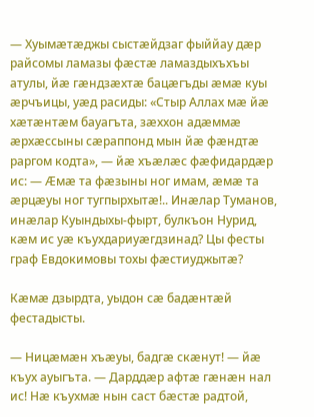— Хуымæтæджы сыстæйдзаг фыййау дæр райсомы ламазы фæстæ ламаздыхъхъы атулы, йæ гæндзæхтæ бацæгъды æмæ куы æрчъицы, уæд расиды: «Стыр Аллах мæ йæ хæтæнтæм бауагъта, зæххон адæммæ æрхæссыны сæраппонд мын йæ фæндтæ раргом кодта», — йæ хъæлæс фæфидардæр ис: — Æмæ та фæзыны ног имам, æмæ та æрцæуы ног тугпырхытæ!.. Инæлар Туманов, инæлар Куындыхы-фырт, булкъон Нурид, кæм ис уæ къухдариуæгдзинад? Цы фесты граф Евдокимовы тохы фæстиуджытæ?

Кæмæ дзырдта, уыдон сæ бадæнтæй фестадысты.

— Ницæмæн хъæуы, бадгæ скæнут! — йæ къух ауыгъта. — Дарддæр афтæ гæнæн нал ис! Нæ къухмæ нын саст бæстæ радтой,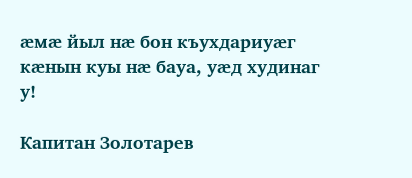æмæ йыл нæ бон къухдариуæг кæнын куы нæ бауа, уæд худинаг у!

Капитан Золотарев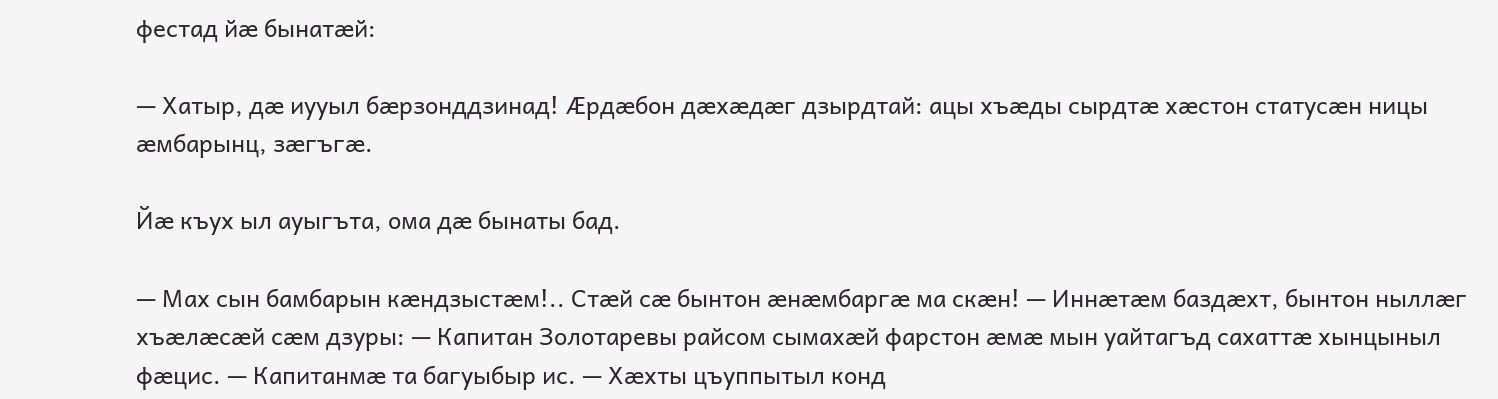фестад йæ бынатæй:

— Хатыр, дæ иууыл бæрзонддзинад! Æрдæбон дæхæдæг дзырдтай: ацы хъæды сырдтæ хæстон статусæн ницы æмбарынц, зæгъгæ.

Йæ къух ыл ауыгъта, ома дæ бынаты бад.

— Мах сын бамбарын кæндзыстæм!.. Стæй сæ бынтон æнæмбаргæ ма скæн! — Иннæтæм баздæхт, бынтон ныллæг хъæлæсæй сæм дзуры: — Капитан Золотаревы райсом сымахæй фарстон æмæ мын уайтагъд сахаттæ хынцыныл фæцис. — Капитанмæ та багуыбыр ис. — Хæхты цъуппытыл конд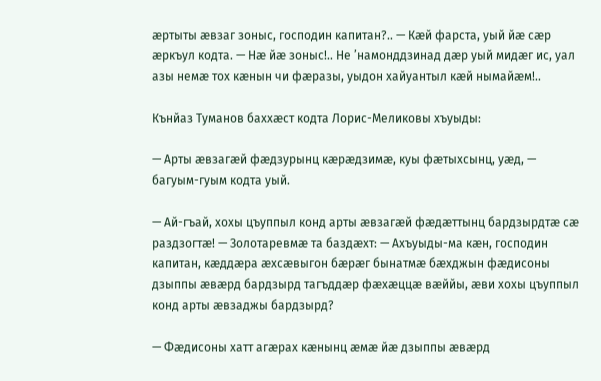æртыты æвзаг зоныс, господин капитан?.. — Кæй фарста, уый йæ сæр æркъул кодта. — Нæ йæ зоныс!.. Не ’намонддзинад дæр уый мидæг ис, уал азы немæ тох кæнын чи фæразы, уыдон хайуантыл кæй нымайæм!..

Кънйаз Туманов баххæст кодта Лорис-Меликовы хъуыды:

— Арты æвзагæй фæдзурынц кæрæдзимæ, куы фæтыхсынц, уæд, — багуым-гуым кодта уый.

— Ай-гъай, хохы цъуппыл конд арты æвзагæй фæдæттынц бардзырдтæ сæ раздзогтæ! — Золотаревмæ та баздæхт: — Ахъуыды-ма кæн, господин капитан, кæддæра æхсæвыгон бæрæг бынатмæ бæхджын фæдисоны дзыппы æвæрд бардзырд тагъддæр фæхæццæ вæййы, æви хохы цъуппыл конд арты æвзаджы бардзырд?

— Фæдисоны хатт агæрах кæнынц æмæ йæ дзыппы æвæрд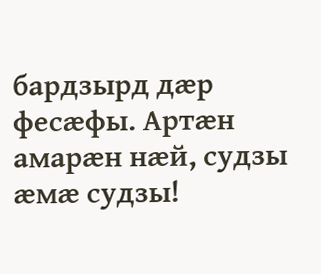бардзырд дæр фесæфы. Артæн амарæн нæй, судзы æмæ судзы!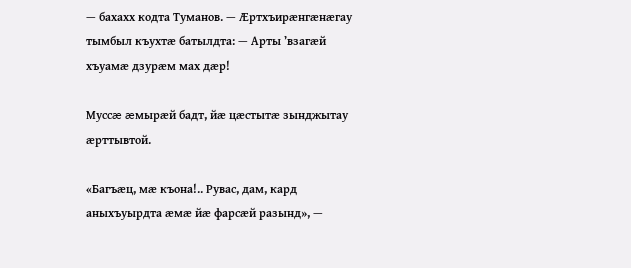— бахахх кодта Туманов. — Æртхъирæнгæнæгау тымбыл къухтæ батылдта: — Арты ’взагæй хъуамæ дзурæм мах дæр!

Муссæ æмырæй бадт, йæ цæстытæ зынджытау æрттывтой.

«Багъæц, мæ къона!.. Рувас, дам, кард аныхъуырдта æмæ йæ фарсæй разынд», —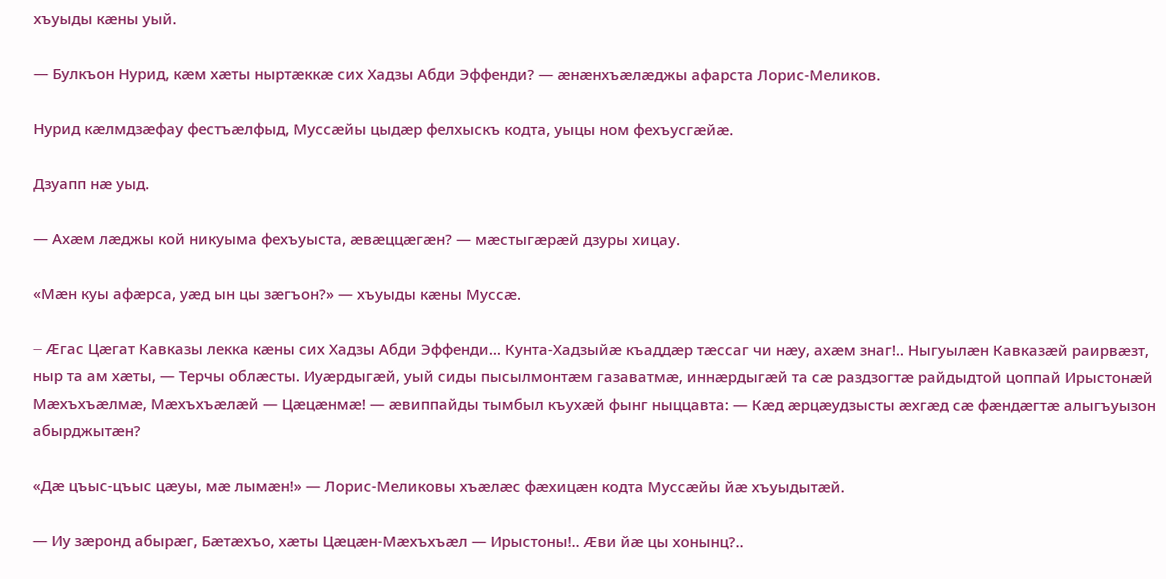хъуыды кæны уый.

— Булкъон Нурид, кæм хæты ныртæккæ сих Хадзы Абди Эффенди? — æнæнхъæлæджы афарста Лорис-Меликов.

Нурид кæлмдзæфау фестъæлфыд, Муссæйы цыдæр фелхыскъ кодта, уыцы ном фехъусгæйæ.

Дзуапп нæ уыд.

— Ахæм лæджы кой никуыма фехъуыста, æвæццæгæн? — мæстыгæрæй дзуры хицау.

«Мæн куы афæрса, уæд ын цы зæгъон?» — хъуыды кæны Муссæ.

— Æгас Цæгат Кавказы лекка кæны сих Хадзы Абди Эффенди... Кунта-Хадзыйæ къаддæр тæссаг чи нæу, ахæм знаг!.. Ныгуылæн Кавказæй раирвæзт, ныр та ам хæты, — Терчы облæсты. Иуæрдыгæй, уый сиды пысылмонтæм газаватмæ, иннæрдыгæй та сæ раздзогтæ райдыдтой цоппай Ирыстонæй Мæхъхъæлмæ, Мæхъхъæлæй — Цæцæнмæ! — æвиппайды тымбыл къухæй фынг ныццавта: — Кæд æрцæудзысты æхгæд сæ фæндæгтæ алыгъуызон абырджытæн?

«Дæ цъыс-цъыс цæуы, мæ лымæн!» — Лорис-Меликовы хъæлæс фæхицæн кодта Муссæйы йæ хъуыдытæй.

— Иу зæронд абырæг, Бæтæхъо, хæты Цæцæн-Мæхъхъæл — Ирыстоны!.. Æви йæ цы хонынц?..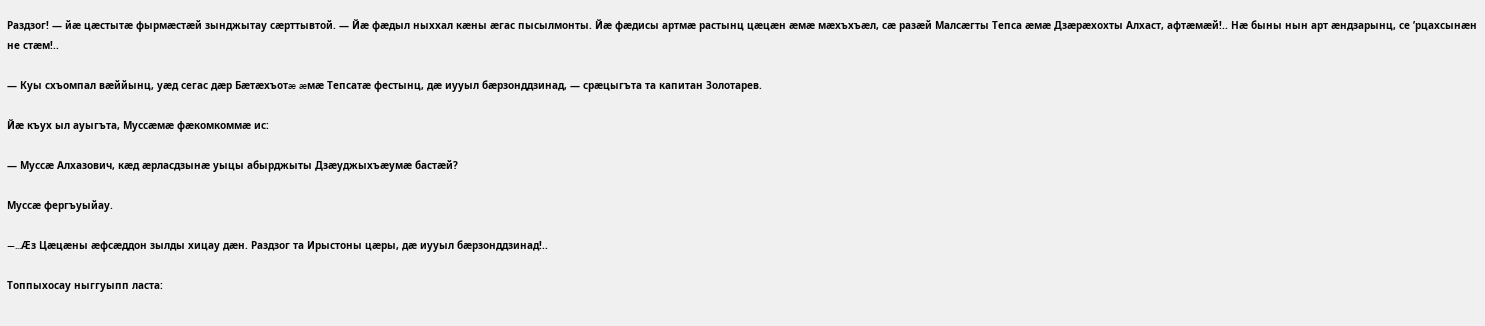Раздзог! — йæ цæстытæ фырмæстæй зынджытау сæрттывтой. — Йæ фæдыл ныххал кæны æгас пысылмонты. Йæ фæдисы артмæ растынц цæцæн æмæ мæхъхъæл, сæ разæй Малсæгты Тепса æмæ Дзæрæхохты Алхаст, афтæмæй!.. Нæ быны нын арт æндзарынц, се ’рцахсынæн не стæм!..

— Куы схъомпал вæййынц, уæд сегас дæр Бæтæхъотæ æмæ Тепсатæ фестынц, дæ иууыл бæрзонддзинад, — срæцыгъта та капитан Золотарев.

Йæ къух ыл ауыгъта, Муссæмæ фæкомкоммæ ис:

— Муссæ Алхазович, кæд æрласдзынæ уыцы абырджыты Дзæуджыхъæумæ бастæй?

Муссæ фергъуыйау.

—...Æз Цæцæны æфсæддон зылды хицау дæн. Раздзог та Ирыстоны цæры, дæ иууыл бæрзонддзинад!..

Топпыхосау ныггуыпп ласта: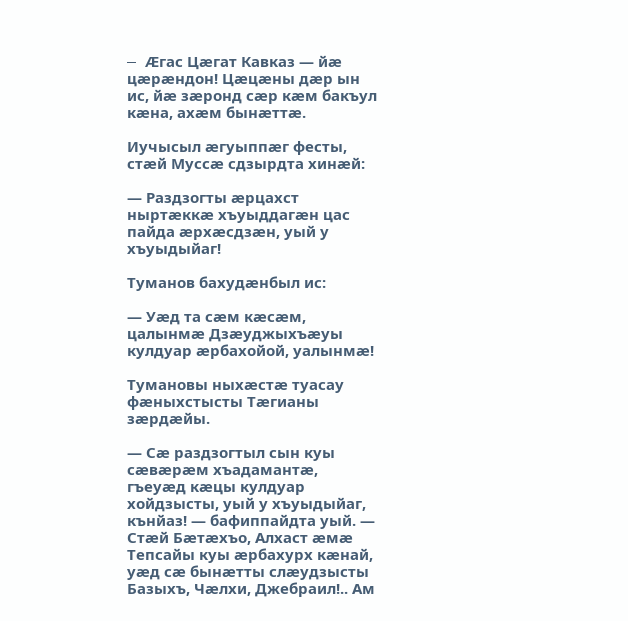— Æгас Цæгат Кавказ — йæ цæрæндон! Цæцæны дæр ын ис, йæ зæронд сæр кæм бакъул кæна, ахæм бынæттæ.

Иучысыл æгуыппæг фесты, стæй Муссæ сдзырдта хинæй:

— Раздзогты æрцахст ныртæккæ хъуыддагæн цас пайда æрхæсдзæн, уый у хъуыдыйаг!

Туманов бахудæнбыл ис:

— Уæд та сæм кæсæм, цалынмæ Дзæуджыхъæуы кулдуар æрбахойой, уалынмæ!

Тумановы ныхæстæ туасау фæныхстысты Тæгианы зæрдæйы.

— Сæ раздзогтыл сын куы сæвæрæм хъадамантæ, гъеуæд кæцы кулдуар хойдзысты, уый у хъуыдыйаг, кънйаз! — бафиппайдта уый. — Стæй Бæтæхъо, Алхаст æмæ Тепсайы куы æрбахурх кæнай, уæд сæ бынæтты слæудзысты Базыхъ, Чæлхи, Джебраил!.. Ам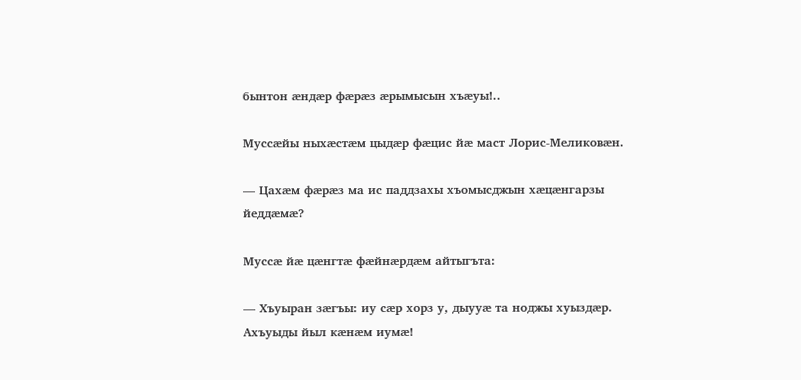бынтон æндæр фæрæз æрымысын хъæуы!..

Муссæйы ныхæстæм цыдæр фæцис йæ маст Лорис-Меликовæн.

— Цахæм фæрæз ма ис паддзахы хъомысджын хæцæнгарзы йеддæмæ?

Муссæ йæ цæнгтæ фæйнæрдæм айтыгъта:

— Хъуыран зæгъы: иу сæр хорз у, дыууæ та ноджы хуыздæр. Ахъуыды йыл кæнæм иумæ!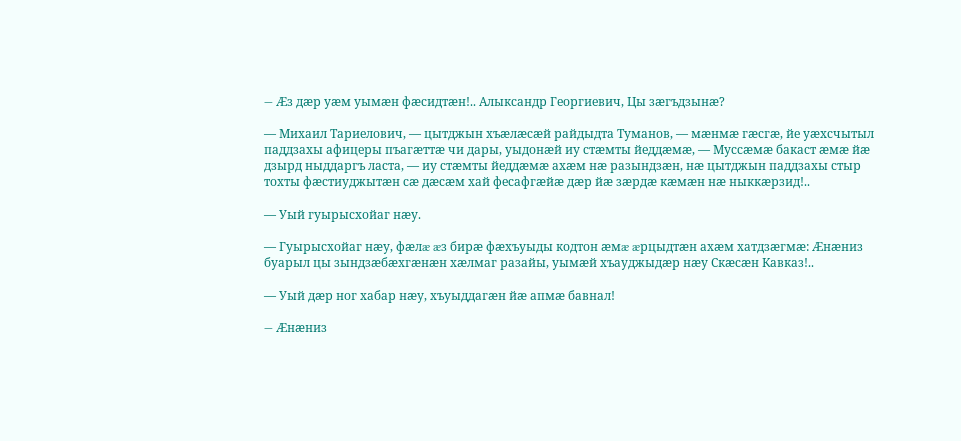— Æз дæр уæм уымæн фæсидтæн!.. Алыксандр Георгиевич, Цы зæгъдзынæ?

— Михаил Тариелович, — цытджын хъæлæсæй райдыдта Туманов, — мæнмæ гæсгæ, йе уæхсчытыл паддзахы афицеры пъагæттæ чи дары, уыдонæй иу стæмты йеддæмæ, — Муссæмæ бакаст æмæ йæ дзырд ныддаргъ ласта, — иу стæмты йеддæмæ ахæм нæ разындзæн, нæ цытджын паддзахы стыр тохты фæстиуджытæн сæ дæсæм хай фесафгæйæ дæр йæ зæрдæ кæмæн нæ ныккæрзид!..

— Уый гуырысхойаг нæу.

— Гуырысхойаг нæу, фæлæ æз бирæ фæхъуыды кодтон æмæ æрцыдтæн ахæм хатдзæгмæ: Æнæниз буарыл цы зындзæбæхгæнæн хæлмаг разайы, уымæй хъауджыдæр нæу Скæсæн Кавказ!..

— Уый дæр ног хабар нæу, хъуыддагæн йæ апмæ бавнал!

— Æнæниз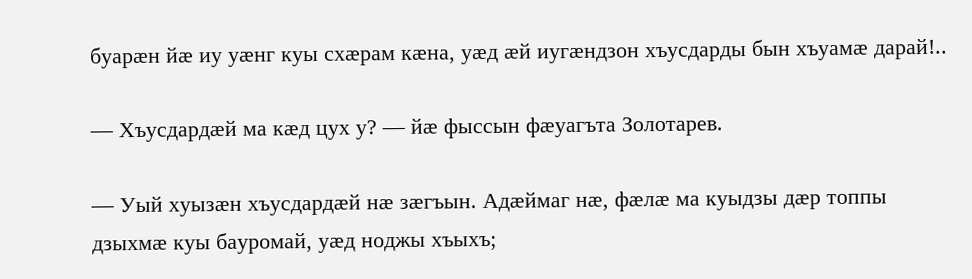буарæн йæ иу уæнг куы схæрам кæна, уæд æй иугæндзон хъусдарды бын хъуамæ дарай!..

— Хъусдардæй ма кæд цух у? — йæ фыссын фæуагъта Золотарев.

— Уый хуызæн хъусдардæй нæ зæгъын. Адæймаг нæ, фæлæ ма куыдзы дæр топпы дзыхмæ куы бауромай, уæд ноджы хъыхъ;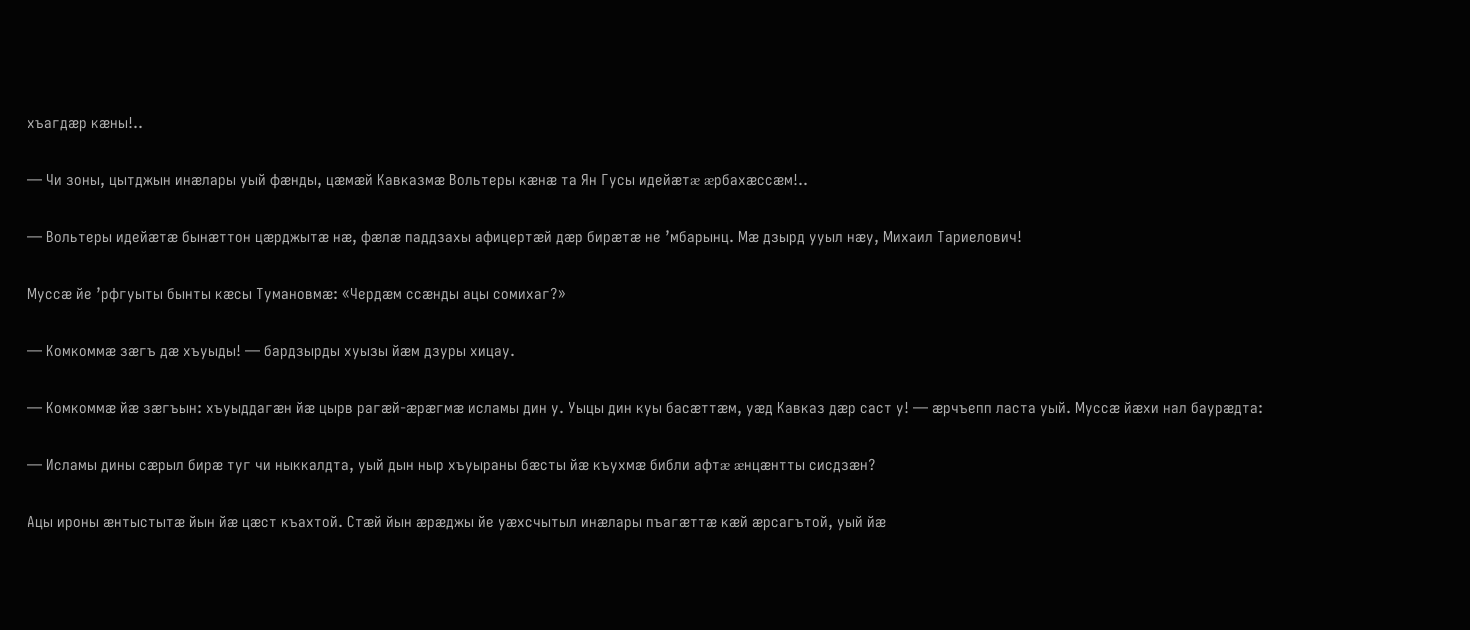хъагдæр кæны!..

— Чи зоны, цытджын инæлары уый фæнды, цæмæй Кавказмæ Вольтеры кæнæ та Ян Гусы идейæтæ æрбахæссæм!..

— Вольтеры идейæтæ бынæттон цæрджытæ нæ, фæлæ паддзахы афицертæй дæр бирæтæ не ’мбарынц. Мæ дзырд ууыл нæу, Михаил Тариелович!

Муссæ йе ’рфгуыты бынты кæсы Тумановмæ: «Чердæм ссæнды ацы сомихаг?»

— Комкоммæ зæгъ дæ хъуыды! — бардзырды хуызы йæм дзуры хицау.

— Комкоммæ йæ зæгъын: хъуыддагæн йæ цырв рагæй-æрæгмæ исламы дин у. Уыцы дин куы басæттæм, уæд Кавказ дæр саст у! — æрчъепп ласта уый. Муссæ йæхи нал баурæдта:

— Исламы дины сæрыл бирæ туг чи ныккалдта, уый дын ныр хъуыраны бæсты йæ къухмæ библи афтæ æнцæнтты сисдзæн?

Ацы ироны æнтыстытæ йын йæ цæст къахтой. Стæй йын æрæджы йе уæхсчытыл инæлары пъагæттæ кæй æрсагътой, уый йæ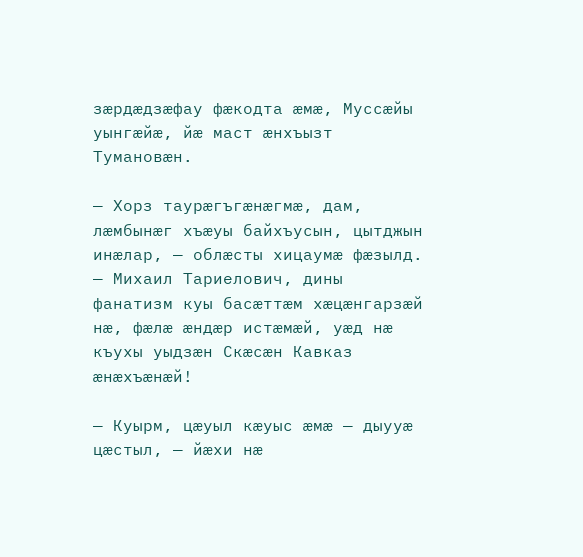зæрдæдзæфау фæкодта æмæ, Муссæйы уынгæйæ, йæ маст æнхъызт Тумановæн.

— Хорз таурæгъгæнæгмæ, дам, лæмбынæг хъæуы байхъусын, цытджын инæлар, — облæсты хицаумæ фæзылд. — Михаил Тариелович, дины фанатизм куы басæттæм хæцæнгарзæй нæ, фæлæ æндæр истæмæй, уæд нæ къухы уыдзæн Скæсæн Кавказ æнæхъæнæй!

— Куырм, цæуыл кæуыс æмæ — дыууæ цæстыл, — йæхи нæ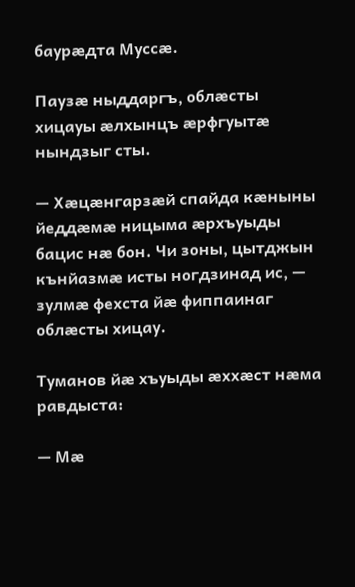баурæдта Муссæ.

Паузæ ныддаргъ, облæсты хицауы æлхынцъ æрфгуытæ нындзыг сты.

— Хæцæнгарзæй спайда кæныны йеддæмæ ницыма æрхъуыды бацис нæ бон. Чи зоны, цытджын кънйазмæ исты ногдзинад ис, — зулмæ фехста йæ фиппаинаг облæсты хицау.

Туманов йæ хъуыды æххæст нæма равдыста:

— Мæ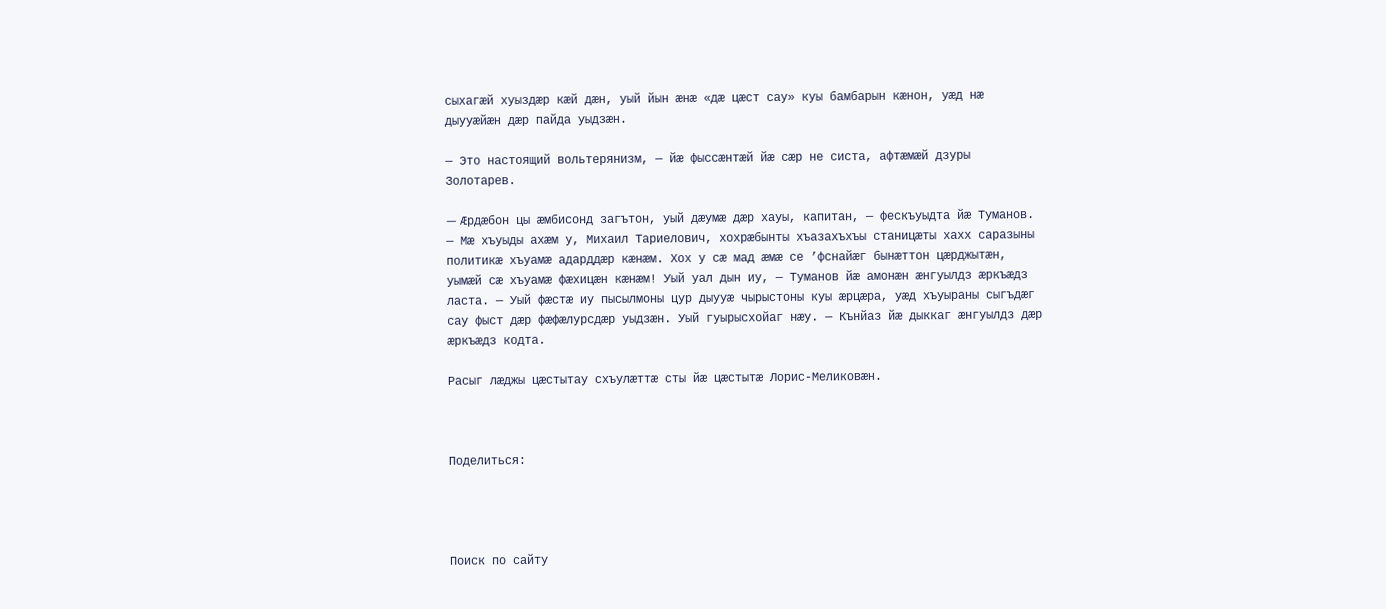сыхагæй хуыздæр кæй дæн, уый йын æнæ «дæ цæст сау» куы бамбарын кæнон, уæд нæ дыууæйæн дæр пайда уыдзæн.

— Это настоящий вольтерянизм, — йæ фыссæнтæй йæ сæр не систа, афтæмæй дзуры Золотарев.

— Æрдæбон цы æмбисонд загътон, уый дæумæ дæр хауы, капитан, — фескъуыдта йæ Туманов. — Мæ хъуыды ахæм у, Михаил Тариелович, хохрæбынты хъазахъхъы станицæты хахх саразыны политикæ хъуамæ адарддæр кæнæм. Хох у сæ мад æмæ се ’фснайæг бынæттон цæрджытæн, уымæй сæ хъуамæ фæхицæн кæнæм! Уый уал дын иу, — Туманов йæ амонæн æнгуылдз æркъæдз ласта. — Уый фæстæ иу пысылмоны цур дыууæ чырыстоны куы æрцæра, уæд хъуыраны сыгъдæг сау фыст дæр фæфæлурсдæр уыдзæн. Уый гуырысхойаг нæу. — Кънйаз йæ дыккаг æнгуылдз дæр æркъæдз кодта.

Расыг лæджы цæстытау схъулæттæ сты йæ цæстытæ Лорис-Меликовæн.



Поделиться:




Поиск по сайту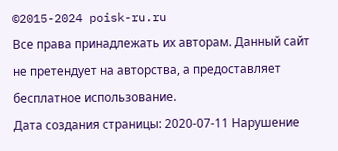©2015-2024 poisk-ru.ru
Все права принадлежать их авторам. Данный сайт не претендует на авторства, а предоставляет бесплатное использование.
Дата создания страницы: 2020-07-11 Нарушение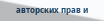авторских прав и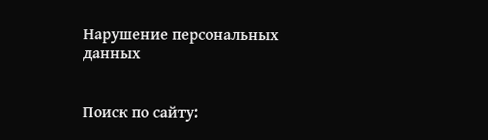Нарушение персональных данных


Поиск по сайту: